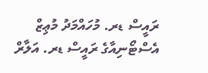ރައީސް ޑރ. މުހައްމަދު މުޢިޒް އެސްޓޯނިއާގެ ރައީސް ޑރ. އަލާރް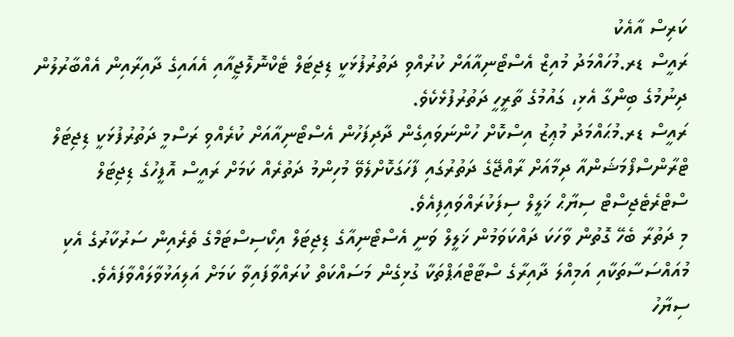ކަރިސް އާއެކު
ރައީސް ޑރ.މުހައްމަދު މުއިޒް އެސްޓޯނިއާއަށް ކުރުއްވި ދަތުރުފުޅަކީ ޑިޖިޓަލް ޓެކްނޮލޮޖީއާއި އެއައިގެ ދާއިރާއިން އެއްބާރުލުން ދިނުމުގެ ބިންގާ އެޅި، ގައުމުގެ ތާރީހީ ދަތުރުފުޅެކެވެ.
ރައީސް ޑރ.މުޙައްމަދު މުޢިޒު އިސްކޮށް ހުންނަވައިގެން ދާދިފަހުން އެސްޓޯނިއާއަށް ކުރެއްވި ރަސްމީ ދަތުރުފުޅަކީ ޑިޖިޓަލް ޓްރާންސްފޯމަޝަންއާ ދިމާއަށް ރާއްޖޭގެ ދަތުރުގައި ފާހަގަކޮށްލެވޭ މުހިންމު ދަތުރެއް ކަމަށް ރައީސް އޮފީހުގެ ޑިޖިޓަލް ސްޓްރެޓެޖިސްޓް ސިޔާޙް ޚަލީލް ސިފަކުރައްވައިފިއެވެ.
މި ދަތުރާ ބެހޭ ގޮތުން ވާހަކަ ދައްކަވަމުން ޚަލީލް ވަނީ އެސްޓޯނިއާގެ ޑިޖިޓަލް އިކޯސިސްޓަމްގެ ތެރެއިން ސަރުކާރުގެ އެކި މުއައްސަސާތަކާއި އަމިއްލަ ދާއިރާގެ ސްޓާޓްއަޕްތަކާ ގުޅިގެން މަސައްކަތް ކުރައްވާފައިވާ ކަމަށް އަލިއަޅުވާލައްވާފައެވެ.
ސިޔާހު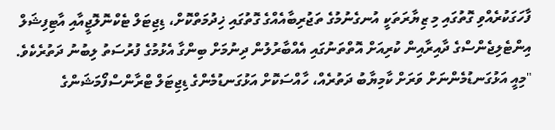ފާހަގަކުރެއްވި ގޮތުގައި މި ޒިޔާރަތަކީ އުނގެނުމުގެ ތަޖުރިބާއެއްގެ ގޮތުގައި ޚިދުމަތްކޮށް، ޑިޖިޓަލް ޓެކްނޮލޮޖީއާއި އާޓިފިޝަލް އިންޓެލިޖެންސްގެ ދާއިރާއިން ކުރިއަށް އޮތްތަނުގައި އެއްބާރުލުން ދިނުމަށް ބިންގާ އެޅުމުގެ ފުރުސަތު ލިބުނު ދަތުރެކެވެ.
"މިއީ އަޅުގަނޑުމެންނަށް ވަރަށް ކާމިޔާބު ދަތުރެއް، ހާއްސަކޮށް އަޅުގަނޑުމެންގެ ޑިޖިޓަލް ޓްރާންސްފޯމަޝަންގެ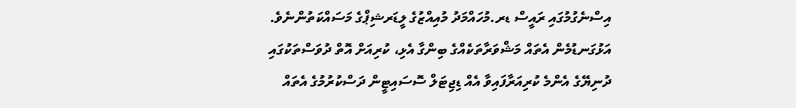އިސްނެގުމުގައި ރައީސް ޑރ.މުހައްމަދު މުއިއްޒުގެ ލީޑަރޝިޕްގެ މަސައްކަތުންނެވެ. އަޅުގަނޑުމެން އެތައް މަޝްވަރާތަކެއްގެ ބިންގާ އެޅި، ކުރިއަށް އޮތް ދުވަސްތަކުގައި ދުނިޔޭގެ އެންމެ ކުރިއަރާފައިވާ އެއް ޑިޖިޓަލް ސޮސައިޓީން ދަސްކުރުމުގެ އެތައް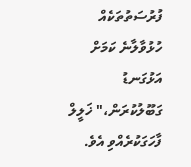ފުރުސަތުތަކެއް ހުޅުވާލާނެ ކަމަށް އަޅުގަނޑު ގަބޫލުކުރަން،" ޚަލީލް ފާހަގަކުރެއްވި އެވެ.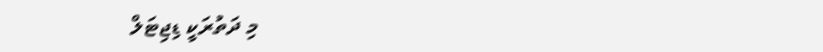މި ދަތުރަކީ ޑިޖިޓަލް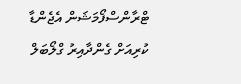ޓްރާންސްފޯމަޝަން އެޖެންޑާ ކުރިއަށް ގެންދާއިރު ގްލޯބަލް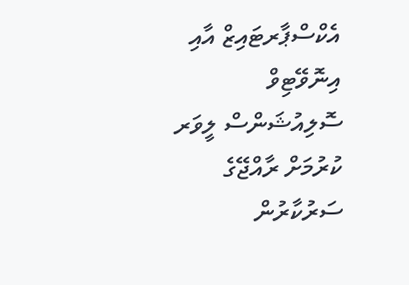އެކްސްޕާރޓައިޒް އާއި އިނޮވޭޓިވް ސޮލިއުޝަންސް ލީވަރ ކުރުމަށް ރާއްޖޭގެ ސަރުކާރުން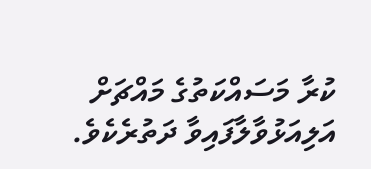ކުރާ މަސައްކަތުގެ މައްޗަށް އަލިއަޅުވާލާފައިވާ ދަތުރެކެވެ.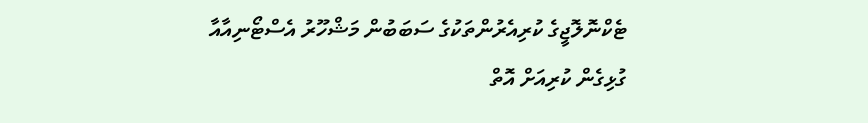ޓެކްނޮލޮޖީގެ ކުރިއެރުންތަކުގެ ސަބަބުން މަޝްހޫރު އެސްޓޯނިއާއާ ގުޅިގެން ކުރިއަށް އޮތް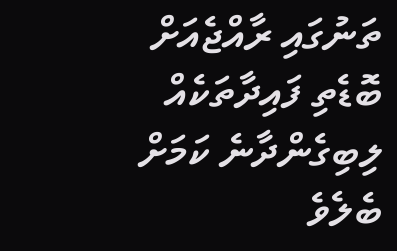ތަނުގައި ރާއްޖެއަށް ބޮޑެތި ފައިދާތަކެއް ލިބިގެންދާނެ ކަމަށް ބެލެވެ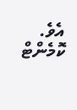އެވެ.
ކޮމެންޓް